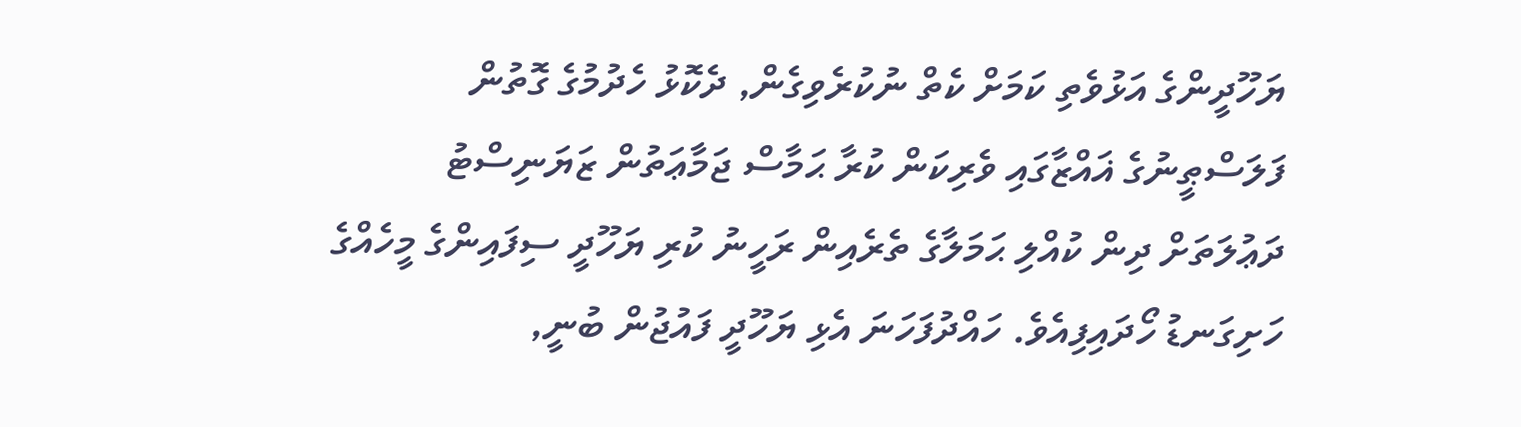ޔަހޫދީންގެ އަޅުވެތި ކަމަށް ކެތް ނުކުރެވިގެން, ދެކޮޅު ހެދުމުގެ ގޮތުން ފަލަސްޠީނުގެ ޣައްޒާގައި ވެރިކަން ކުރާ ޙަމާސް ޖަމާޢަތުން ޒަޔަނިސްޓު ދަޢުލަތަށް ދިން ކުއްލި ޙަމަލާގެ ތެރެއިން ރަހީނު ކުރި ޔަހޫދީ ސިފައިންގެ މީހެއްގެ ހަށިގަނޑު ހޯދައިފިއެވެ. ހައްދުފަހަނަ އެޅި ޔަހޫދީ ފައުޖުން ބުނީ,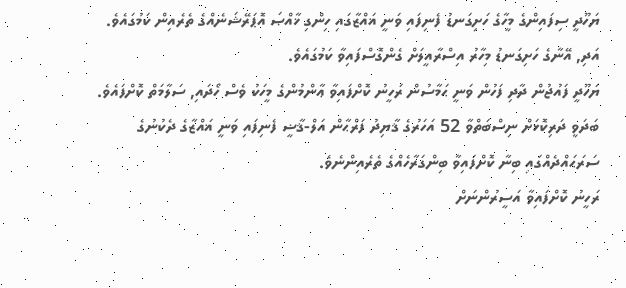ޔަހޫދީ ސިފައިންގެ މީހާގެ ހަށިގަނޑު ފެނިފައި ވަނީ ޣައްޒާގައި ހިންގި ޚާއްޞަ އޮޕަރޭޝަނެއްގެ ތެރެއިން ކަމުގައެވެ. އަދި, އޭނާގެ ހަށިގަނޑު މިހާރު އިސްރާއީލަށް ގެންގޮސްފައިވާ ކަމުގައެވެ.
ޔަހޫދީ ފައުޖުން ދާދި ފަހުން ވަނީ ޙަމާސުން ރަހީނު ކޮށްފައިވާ ޢާންމުންގެ މީހަކު ވެސް ހޯދައި, ސަލާމަތް ކޮށްފައެވެ. ބަދަވީ ދަރިކޮޅަށް ނިސްބަތްވާ 52 އަހަރުގެ ޤާޔިދު ފަރްޙާން އަލް-ޤާޟީ ފެނިފައި ވަނީ ޣައްޒާގެ ދެކުނުގެ ސަރަޙައްދެއްގައި ބިނާ ކޮށްފައިވާ ބިންގަރާހެއްގެ ތެރެއިންނެވެ.
ރަހީނު ކޮށްފައިވާ އަސީރުންނަށް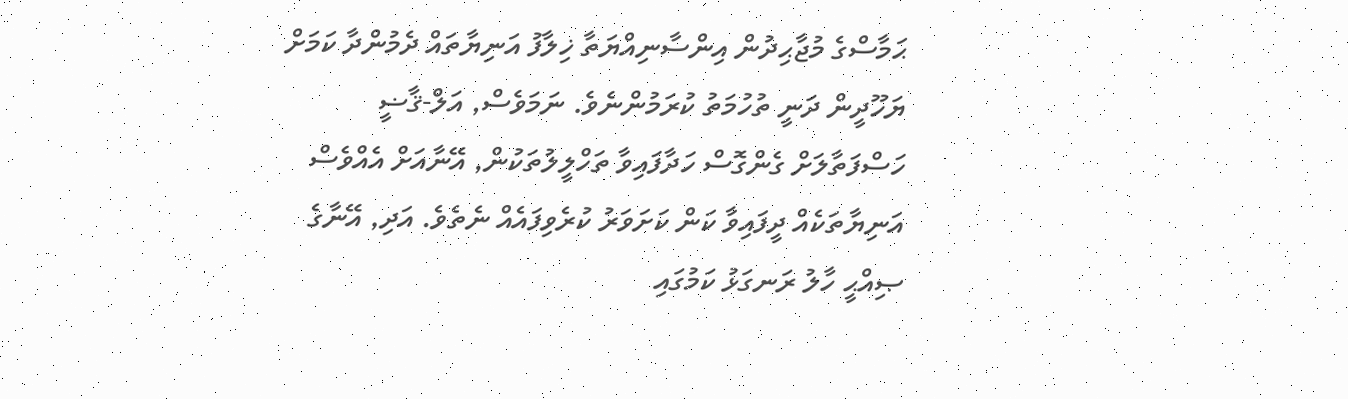ޙަމާސްގެ މުޖާޙިދުން އިންސާނިއްޔަތާ ޚިލާފު އަނިޔާތައް ދެމުންދާ ކަމަށް ޔަހޫދީން ދަނީ ތުހުމަތު ކުރަމުންނެވެ. ނަމަވެސް, އަލް-ޤާޟީ ހަސްފަތާލަށް ގެންގޮސް ހަދާފައިވާ ތަހްލީލުތަކުން, އޭނާއަށް އެއްވެސް އަނިޔާތަކެއް ދީފައިވާ ކަން ކަށަވަރު ކުރެވިފައެއް ނެތެވެ. އަދި, އޭނާގެ ޞިއްޙީ ހާލު ރަނގަޅު ކަމުގައި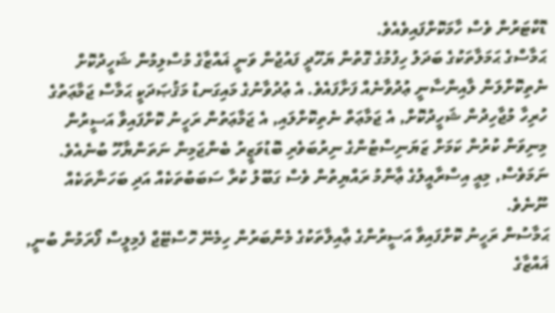ޑޮކްޓަރުން ވެސް ހާމަކޮށްފައިވެއެވެ.
ޙަމާސްގެ ޙަމަލާތަކުގެ ބަދަލު ހިފުމުގެ ގޮތުން ޔަހޫދީ ފައުޖުން ވަނީ ޣައްޒާގެ މުސްލިމުން ޝަހީދުކޮށް ނެތިކޮށްލަން ލާއިންސާނީ ޢުދުވާނެއް ފަށާފައެވެ. އެ ޢުދުވާނުގެ މައިގަނޑު މަޤުޞަދަކީ ޙަމާސް ޖަމާޢަތުގެ ހުރިހާ މުޖާހިދުން ޝަހީދުކޮށް, އެ ޖަމާޢަތް ނެތިކޮށްލައި, އެ ޖަމާޢަތުން ރަހީނު ކޮށްފައިވާ އަސީރުން މިނިވަން ކުރުން ކަމަށް ޒަޔަނިސްޓުންގެ ނިރުބަވެރި ބޮޑުވަޒީރު ބެންޖަމިން ނަތަންޔާހޫ ބުނެއެވެ. ނަމަވެސް, މިއީ އިސްރާއީލުގެ ޢާންމު ރައްޔިތުން ވެސް ގަބޫލު ކުރާ ސަބަބުތަކެއް އަދި ބަހަނާތަކެއް ނޫނެވެ.
ޙަމާސުން ރަހީނު ކޮށްފައިވާ އަސީރުންގެ ޢާއިލާތަކުގެ މެންބަރުން ހިމެނޭ ހޮސްޓޭޖް ފެމިލީސް ފޯރަމުން ބުނީ, ޣައްޒާގެ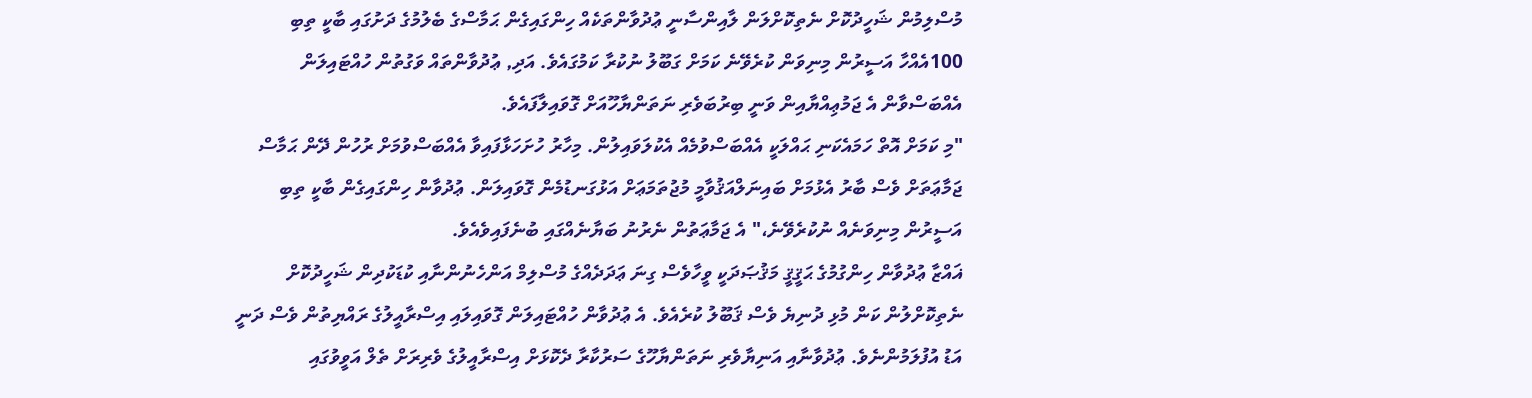މުސްލިމުން ޝަހީދުކޮށް ނެތިކޮށްލަން ލާއިންސާނީ ޢުދުވާންތަކެއް ހިންގައިގެން ޙަމާސްގެ ބެލުމުގެ ދަށުގައި ބާކީ ތިބި 100އެއްހާ އަސީރުން މިނިވަން ކުރެވޭނެ ކަމަށް ގަބޫލު ނުކުރާ ކަމުގައެވެ. އަދި, ޢުދުވާންތައް ވަގުތުން ހުއްޓައިލަން އެއްބަސްވާން އެ ޖަމުޢިއްޔާއިން ވަނީ ބިރުބަވެރި ނަތަންޔާހޫއަށް ގޮވައިލާފައެވެ.
"މި ކަމަށް އޮތް ހަމައެކަނި ޙައްލަކީ އެއްބަސްވުމެއް އެކުލަވައިލުން. މިހާރު ހުށަހަޅާފައިވާ އެއްބަސްވުމަށް ރުހުން ދޭން ޙަމާސް ޖަމާޢަތަށް ވެސް ބާރު އެޅުމަށް ބައިނަލްއަޤުވާމީ މުޖުތަމަޢަށް އަޅުގަނޑުމެން ގޮވައިލަން. ޢުދުވާން ހިންގައިގެން ބާކީ ތިބި އަސީރުން މިނިވަނެއް ނުކުރެވޭނެ،" އެ ޖަމާޢަތުން ނެރުނު ބަޔާނެއްގައި ބުނެފައިވެއެވެ.
ޣައްޒާ ޢުދުވާން ހިންގުމުގެ ޙަޤީޤީ މަޤުޞަދަކީ ވީހާވެސް ގިނަ ޢަދަދެއްގެ މުސްލިމް އަންހެނުންނާއި ކުޑަކުދިން ޝަހީދުކޮށް ނެތިކޮށްލުން ކަން މުޅި ދުނިޔެ ވެސް ޤަބޫލު ކުރެއެވެ. އެ ޢުދުވާން ހުއްޓައިލަން ގޮވައިލައި އިސްރާއީލުގެ ރައްޔިތުން ވެސް ދަނީ އަޑު އުފުލަމުންނެވެ. ޢުދުވާނާއި އަނިޔާވެރި ނަތަންޔާހޫގެ ސަރުކާރާ ދެކޮޅަށް އިސްރާއީލުގެ ވެރިރަށް ތެލް އަވީވުގައި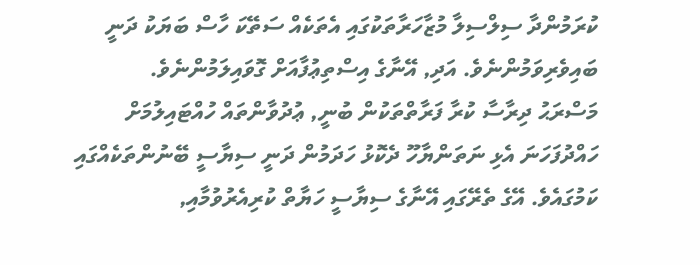ކުރަމުންދާ ސިލްސިލާ މުޒާހަރާތަކުގައި އެތަކެއް ސަތޭކަ ހާސް ބަޔަކު ދަނީ ބައިވެރިވަމުންނެވެ. އަދި, އޭނާގެ އިސްތިޢުފާއަށް ގޮވައިލަމުންނެވެ.
މަސްރަޙު ދިރާސާ ކުރާ ފަރާތްތަކުން ބުނީ, ޢުދުވާންތައް ހުއްޓައިލުމަށް ހައްދުފަހަނަ އެޅި ނަތަންޔާހޫ ދެކޮޅު ހަދަމުން ދަނީ ސިޔާސީ ބޭނުންތަކެއްގައި ކަމުގައެވެ. އޭގެ ތެރޭގައި އޭނާގެ ސިޔާސީ ހަޔާތް ކުރިއެރުވުމާއި,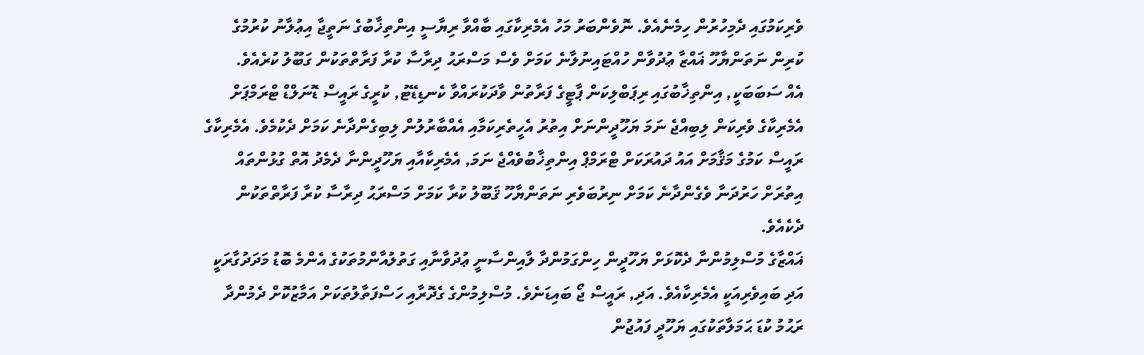ވެރިކަމުގައި ދެމިހުރުން ހިމެނެއެވެ. ނޮވެންބަރު މަހު އެމެރިކާގައި ބާއްވާ ރިޔާސީ އިންތިޚާބުގެ ނަތީޖާ އިޢުލާނު ކުރުމުގެ ކުރިން ނަތަންޔާހޫ ޣައްޒާ ޢުދުވާން ހުއްޓައިނުލާނެ ކަމަށް ވެސް މަސްރަޙު ދިރާސާ ކުރާ ފަރާތްތަކުން ގަބޫލު ކުރެއެވެ.
އެއް ސަބަބަކީ, އިންތިޚާބުގައި ރިޕަބްލިކަން ޕާޓީގެ ފަރާތުން ވާދަކުރައްވާ ކެނޑިޑޭޓު, ކުރީގެ ރައީސް ޑޮނަލްޑް ޓްރަމްޕަށް އެމެރިކާގެ ވެރިކަން ލިބިއްޖެ ނަމަ ޔަހޫދީންނަށް އިތުރު އެހީތެރިކަމާއި އެއްބާރުލުން ލިބިގެންދާނެ ކަމަށް ދެކުމެވެ. އެމެރިކާގެ ރައީސް ކަމުގެ މަޤާމަށް އައު ދައުރަކަށް ޓްރަމްޕް އިންތިޚާބުވެއްޖެ ނަމަ, އެމެރިކާއާއި ޔަހޫދީންނާ ދެމެދު އޮތް ގުޅުންތައް އިތުރަށް ހަރުދަނާ ވެގެންދާނެ ކަމަށް ނިރުބަވެރި ނަތަންޔާހޫ ޤަބޫލު ކުރާ ކަމަށް މަސްރަޙު ދިރާސާ ކުރާ ފަރާތްތަކުން ދެކެއެވެ.
ޣައްޒާގެ މުސްލިމުންނާ ދެކޮޅަށް ޔަހޫދީން ހިންގަމުންދާ ލާއިންސާނީ ޢުދުވާނާއި ގަތުލުއާންމުތަކުގެ އެންމެ ބޮޑު މަދަދުގާރަކީ އަދި ބައިވެރިއަކީ އެމެރިކާއެވެ. އަދި, ރައީސް ޖޯ ބައިޑަނެވެ. މުސްލިމުންގެ ގެދޮރާއި ހަސްފަތާލުތަކަށް އަމާޒުކޮށް ދެމުންދާ ރަޙުމު ކުޑަ ޙަމަލާތަކުގައި ޔަހޫދީ ފައުޖުން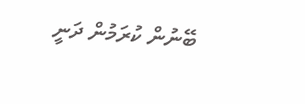ބޭނުން ކުރަމުން ދަނީ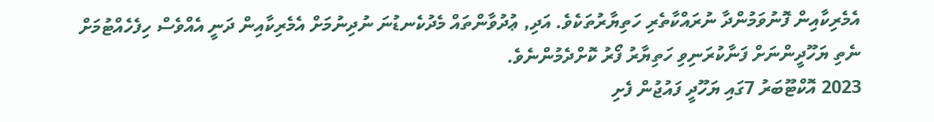އެމެރިކާއިން ފޮނުވަމުންދާ ނުރައްކާތެރި ހަތިޔާރުތަކެވެ. އަދި, ޢުދުވާންތައް މެދުކެނޑުނަ ނުދިނުމަށް އެމެރިކާއިން ދަނީ އެއްވެސް ހިފެހެއްޓުމަށް ނެތި ޔަހޫދީންނަށް ފަނާކުރަނިވި ހަތިޔާރު ފޯރު ކޮށްދެމުންނެވެ.
2023 އޮކްޓޫބަރު 7ގައި ޔަހޫދީ ފައުޖުން ފެށި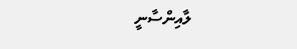ލާއިންސާނީ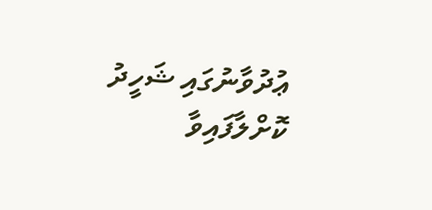ޢުދުވާނުގައި ޝަހީދު ކޮށްލާފައިވާ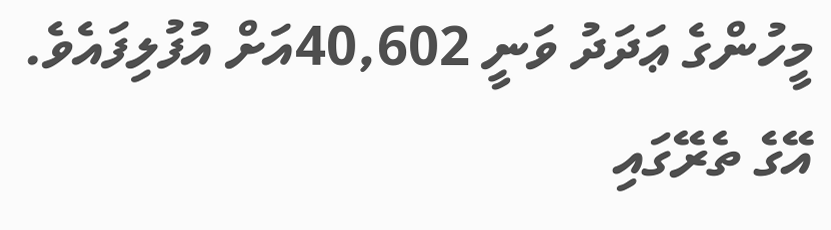މީހުންގެ ޢަދަދު ވަނީ 40,602އަށް އުފުލިފައެވެ. އޭގެ ތެރޭގައި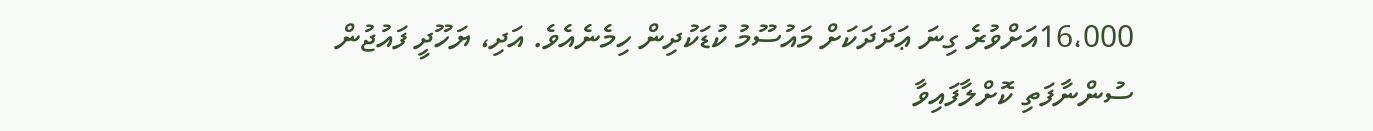16،000އަށްވުރެ ގިނަ ޢަދަދަކަށް މައުސޫމު ކުޑަކުދިން ހިމެނެއެވެ. އަދި، ޔަހޫދީ ފައުޖުން ސުންނާފަތި ކޮށްލާފައިވާ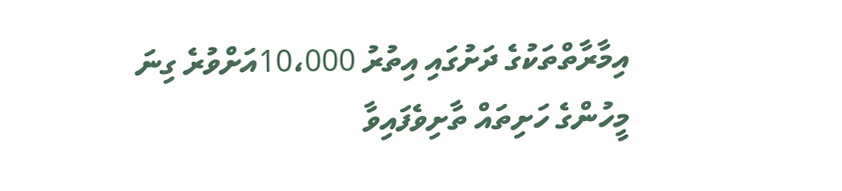އިމާރާތްތަކުގެ ދަށުގައި އިތުރު 10،000އަށްވުރެ ގިނަ މީހުންގެ ހަށިތައް ތާށިވެފައިވާ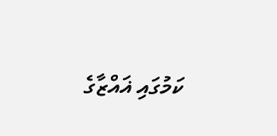ކަމުގައި ޣައްޒާގެ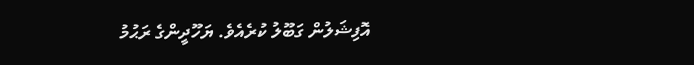އޮފިޝަލުން ގަބޫލު ކުރެއެވެ. ޔަހޫދީންގެ ރަޙުމު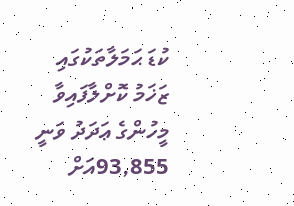ކުޑަ ޙަމަލާތަކުގައި ޒަޚަމު ކޮށްލާފައިވާ މީހުންގެ ޢަދަދު ވަނީ 93,855އަށް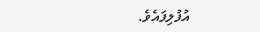އުފުލިފައެވެ.